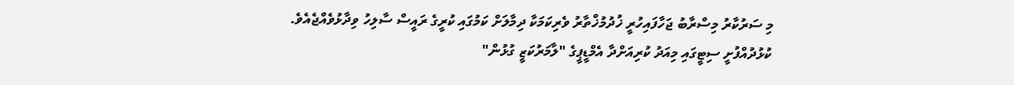މި ސަރުކާރު މިސްރާބު ޖަހާފައިހުރީ ޚުދުމުޚްތާރު ވެރިކަމަކާ ދިމާލަށް ކަމުގައި ކުރީގެ ރައީސް ސާލިހު ވިދާޅުވެއްޖެއެވެ.
ކުޅުދުއްފުށީ ސިޓީގައި މިއަދު ކުރިއަށްދާ އެމްޑީޕީގެ "ލާމަރުކަޒީ ގުޅުން"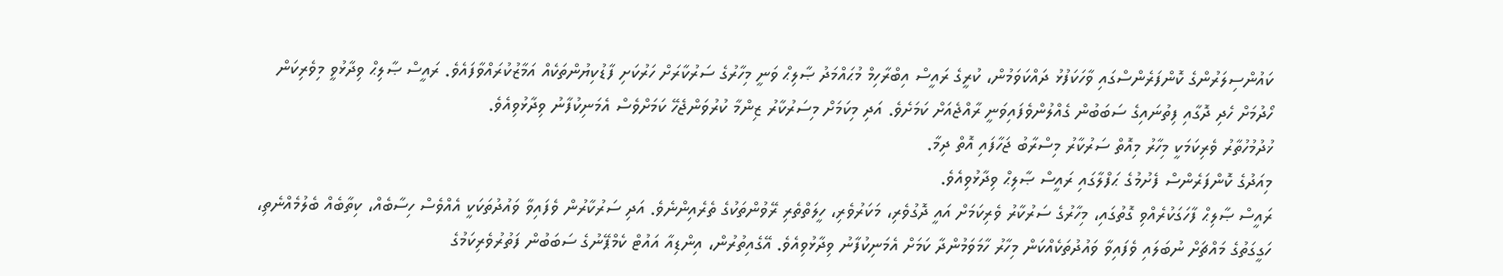ކައުންސިލަރުންގެ ކޮންފަރެންސްގައި ވާހަކަފުޅު ދައްކަވަމުން، ކުރީގެ ރައީސް އިބްރާހިމް މުޙައްމަދު ޞާލިޙް ވަނީ މިހާރުގެ ސަރުކާރަށް ހަރުކަށި ފާޑުކިޔުންތަކެއް އަމާޒުކުރައްވާފައެވެ. ރައީސް ޞާލިޙް ވިދާޅުވީ މިވެރިކަން ހޯދުމަށް ހެދި ދޮގާއި ފިތުނައިގެ ސަބަބުން ގެއްލުންވެފައިވަނީ ރާއްޖެއަށް ކަމަށެވެ. އަދި މިކަމަށް މިސަރުކާރު ޒިންމާ ކުރުވަންޖެހޭ ކަމަށްވެސް އެމަނިކުފާނު ވިދާޅުވިއެވެ.
ޚުދުމުހުތާރު ވެރިކަމަކީ މިހާރު މިއޮތް ސަރުކާރު މިސްރާބު ޖަހާފައި އޮތް ދިމާ.
މިއަދުގެ ކޮންފަރެންސް ފެށުމުގެ ޙަފްލާގައި ރައީސް ޞާލިޙް ވިދާޅުވިއެވެ.
ރައީސް ޞާލިޙް ފާހަގަކުރެއްވި ގޮތުގައި، މިހާރުގެ ސަރުކާރު ވެރިކަމަށް އައީ ދޮގުވެރި، މަކަރުވެރި، ހީލަތްތެރި ރޭވުންތަކުގެ ތެރެއިންނެވެ. އަދި ސަރުކާރުން ވެފައިވާ ވައުދުތަކަކީ އެއްވެސް ހިސާބެއް، ކިތާބެއް ބެލުމެއްނެތި، ހަގީގަތުގެ މައްޗަށް ނުބަލައި ވެފައިވާ ވައުދުތަކެއްކަން މިހާރު ހާމަވަމުންދާ ކަމަށް އެމަނިކުފާނު ވިދާޅުވިއެވެ. އޭގެއިތުރުން، އިންޑިއާ އައުޓް ކެމްޕޭނުގެ ސަބަބުން ފަތުރުވެރިކަމުގެ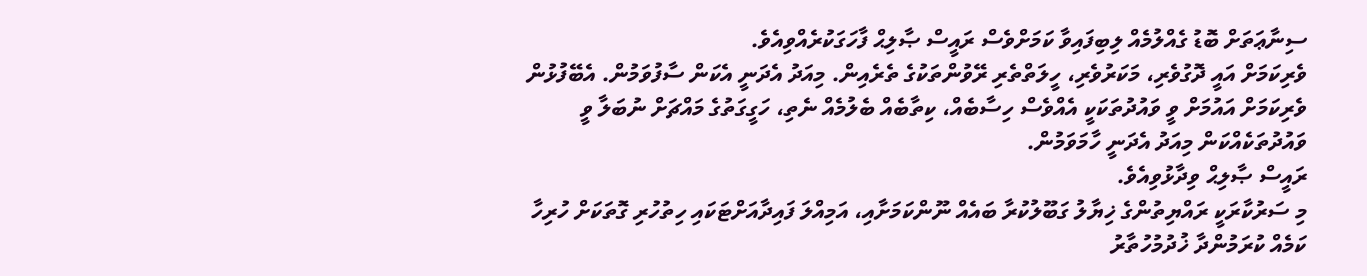ސިނާޢަތަށް ބޮޑު ގެއްލުމެއް ލިބިފައިވާ ކަމަށްވެސް ރައީސް ޞާލިޙް ފާހަގަކުރެއްވިއެވެ.
ވެރިކަމަށް އައީ ދޮގުވެރި، މަކަރުވެރި، ހީލަތްތެރި ރޭވުންތަކުގެ ތެރެއިން. މިއަދު އެދަނީ އެކަން ސާފުވަމުން. އެބޭފުޅުން ވެރިކަމަށް އައުމަށް ވީ ވައުދުތަކަކީ އެއްވެސް ހިސާބެއް، ކިތާބެއް ބެލުމެއް ނެތި، ހަގީގަތުގެ މައްޗަށް ނުބަލާ ވީ ވައުދުތަކެއްކަން މިއަދު އެދަނީ ހާމަވަމުން.
ރައީސް ޞާލިޙް ވިދާޅުވިއެވެ.
މި ސަރުކާރަކީ ރައްޔިތުންގެ ޚިޔާލު ގަބޫލުކުރާ ބައެއް ނޫންކަމަށާއި، އަމިއްލަ ފައިދާއަށްޓަކައި ހިތުހުރި ގޮތަކަށް ހުރިހާ ކަމެއް ކުރަމުންދާ ޚުދުމުހުތާރު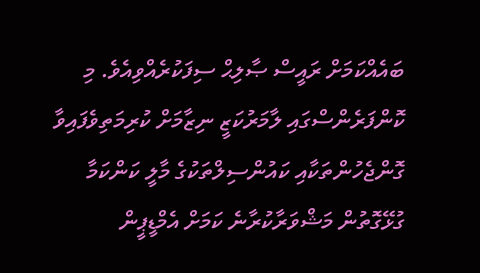ބައެއްކަމަށް ރައީސް ޞާލިޙް ސިފަކުރެއްވިއެވެ. މި ކޮންފަރެންސްގައި ލާމަރުކަޒީ ނިޒާމަށް ކުރިމަތިވެފައިވާ ގޮންޖެހުންތަކާއި ކައުންސިލްތަކުގެ މާލީ ކަންކަމާ ގުޅޭގޮތުން މަޝްވަރާކުރާނެ ކަމަށް އެމްޑީޕީން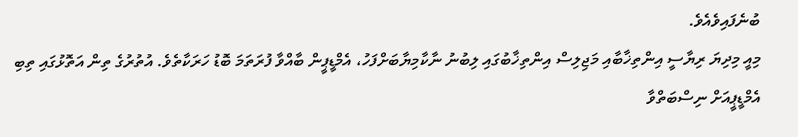ބުނެފައިވެއެވެ.
މިއީ މިދިޔަ ރިޔާސީ އިންތިޚާބާއި މަޖިލިސް އިންތިޚާބުގައި ލިބުނު ނާކާމިޔާބަށްފަހު، އެމްޑީޕީން ބާއްވާ ފުރަތަމަ ބޮޑު ހަރަކާތެވެ. އުތުރުގެ ތިން އަތޮޅުގައި ތިބި އެމްޑީޕީއަށް ނިސްބަތްވާ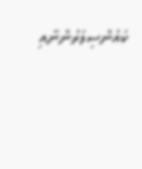ކައުންސިލަރުންނާއި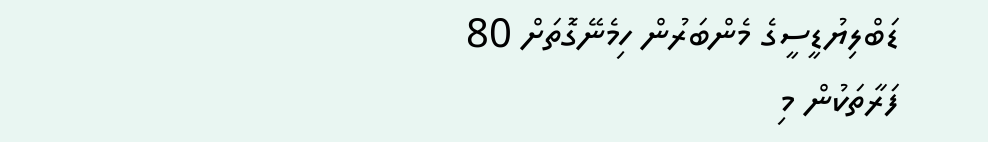ޑަބްލިޔުޑީސީގެ މެންބަރުން ހިމެނޭގޮތަށް 80 ފަރާތަކުން މި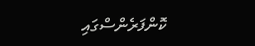ކޮންފަރެންސްގައި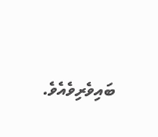ބައިވެރިވެއެވެ.